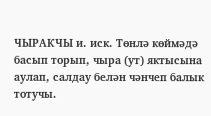ЧЫРАКЧЫ и. иск. Төнлә көймәдә басып торып, чыра (ут) яктысына аулап, салдау белән чәнчеп балык тотучы.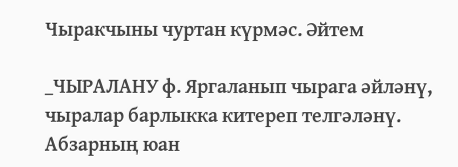Чыракчыны чуртан күрмәс. Әйтем

_ЧЫРАЛАНУ ф. Яргаланып чырага әйләнү, чыралар барлыкка китереп телгәләнү. Абзарның юан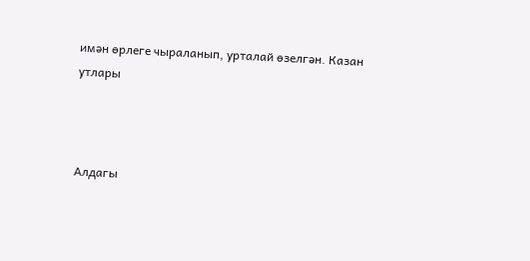имән өрлеге чыраланып, урталай өзелгән. Казан утлары



Алдагы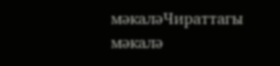мәкаләЧираттагы мәкалә